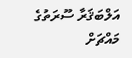އަލްބަޤަރާ ސޫރަތުގެ މައްޗަށް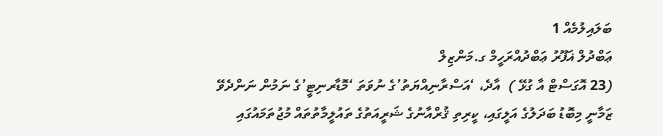ބަލައިލުމެއް 1
ޢަބްދުލް ޣަފޫރު ޢަބްދުއްރަހީމް ގ.މަންޒިލް
(23 އޮގަސްޓް އާ ގުޅޭ )  އާދެ، ‘އަސްރާނިއްޔަތު’ގެ ނުވަތަ ‘މޮޑާރނިޓީ’ގެ ނަމުން ނަންދެވޭ ޒަމާނީ މިބޮޑު ބަދަލުގެ އަލީގައި، ކީރިތި ޤުރްއާނުގެ ޝަރީއަތުގެ ތައުލީމާތުތައް މުޖުތަމައުގައި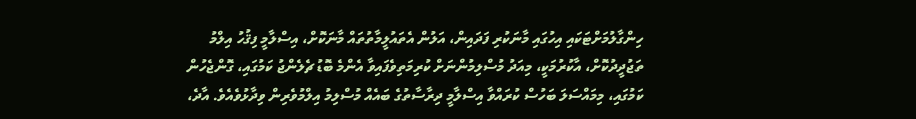ހިންގާލުމަށްޓަކައި އިހުގައި މާނަކުރި ފަދައިން، އަލުން އެތައުލީމާތުތައް މާނަކޮށް، އިސްލާމީ ފިޤުހު އިލްމު ތަޖުދީދުކޮށް، އާކުރުމަކީ، މިއަދު މުސްލިމުންނަށް ކުރިމަތިވެފައިވާ އެންމެ ބޮޑު ޗެލެންޖު ކަމުގައި، ގޮންޖެހުން ކަމުގައި، މިމައްސަލަ ބަހުސް ކުރައްވާ އިސްލާމީ ދިރާސާތުގެ ބައެއް މުސްލިމު އިލްމުވެރިން ވިދާޅުވެއެވެ. އާދެ،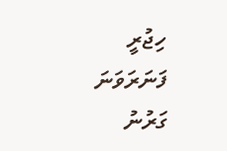ހިޖުރީ ފަނަރަވަނަ ގަރުނު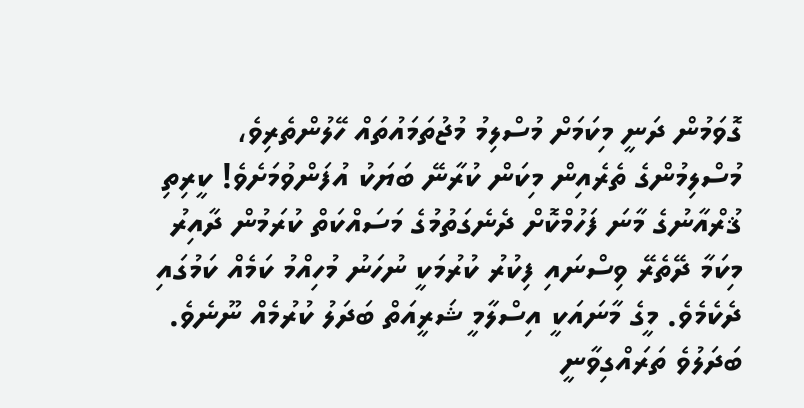ގޮވަމުން ދަނީ މިކަމަށް މުސްލިމު މުޖުތަމައުތައް ހޭލުންތެރިވެ، މުސްލިމުންގެ ތެރެއިން މިކަން ކުރާނޭ ބަޔަކު އުފަންވުމަށެވެ! ކީރިތި ޤުރްއާނުގެ މާނަ ފަހުމްކޮށް ދެނެގަތުމުގެ މަސައްކަތް ކުރަމުން ދާއިރު މިކަމާ ދޭތެރޭ ވިސްނައި ފިކުރު ކުރުމަކީ ނުހަނު މުހިއްމު ކަމެއް ކަމުގައި ދެކެމެވެ. މީގެ މާނައަކީ އިސްލާމީ ޝަރީއަތް ބަދަލު ކުރުމެއް ނޫނެވެ. ބަދަލުވެ ތަރައްގިވާނީ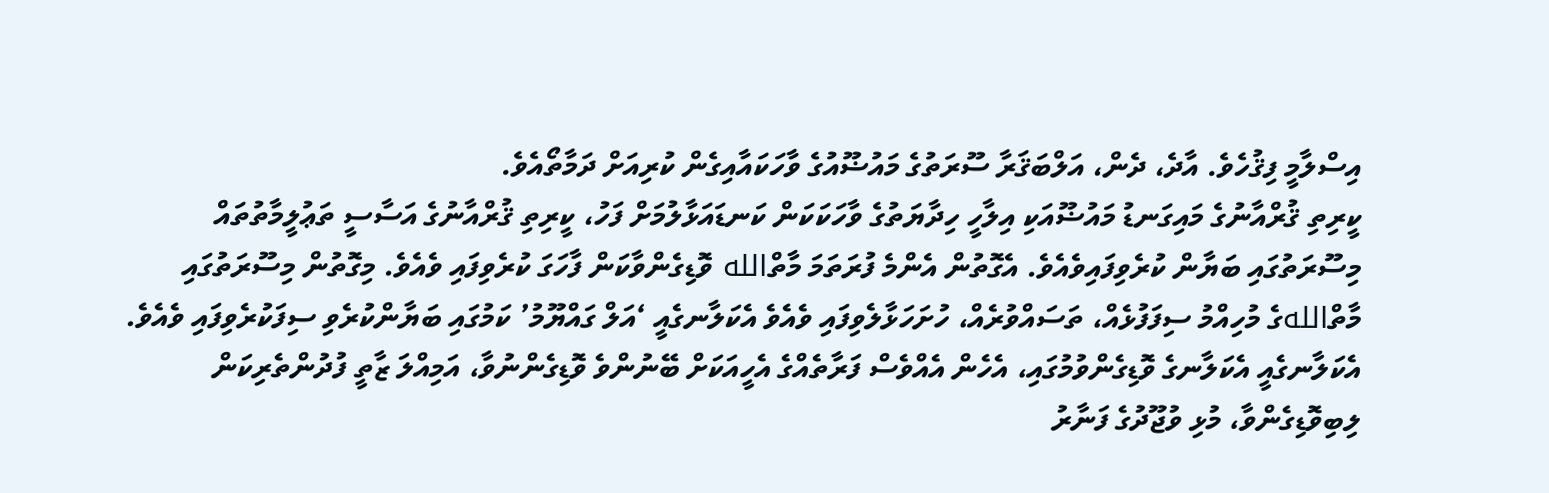އިސްލާމީ ފިޤުހެވެ. އާދެ، ދެން، އަލްބަޤަރާ ސޫރަތުގެ މައުޟޫއުގެ ވާހަކައާއިގެން ކުރިއަށް ދަމާތޯއެވެ.
ކީރިތި ޤުރްއާނުގެ މައިގަނޑު މައުޟޫއަކި އިލާހީ ހިދާޔަތުގެ ވާހަކަކަން ކަނޑައަޅާލުމަށް ފަހު، ކީރިތި ޤުރްއާނުގެ އަސާސީ ތަޢުލީމާތުތައް މިސޫރަތުގައި ބަޔާން ކުރެވިފައިވެއެވެ. އެގޮތުން އެންމެ ފުރަތަމަ މާތްالله ވޮޑިގެންވާކަން ފާހަގަ ކުރެވިފައި ވެއެވެ. މިގޮތުން މިސޫރަތުގައި މާތްاللهގެ މުހިއްމު ސިފަފުޅެއް، ތަސައްވުރެއް، ހުށަހަޅާލެވިފައި ވެއެވެ އެކަލާނގެއީ ‘އަލް ގައްޔޫމު’ ކަމުގައި ބަޔާންކުރެވި ސިފަކުރެވިފައި ވެއެވެ. އެކަލާނގެއީ އެކަލާނގެ ވޮޑިގެންވުމުގައި، އެހެން އެއްވެސް ފަރާތެއްގެ އެހީއަކަށް ބޭނުންވެ ވޮޑިގެންނުވާ، އަމިއްލަ ޒާތީ ފުދުންތެރިކަން ލިބިވޮޑިގެންވާ، މުޅި ވުޖޫދުގެ ފަނާރު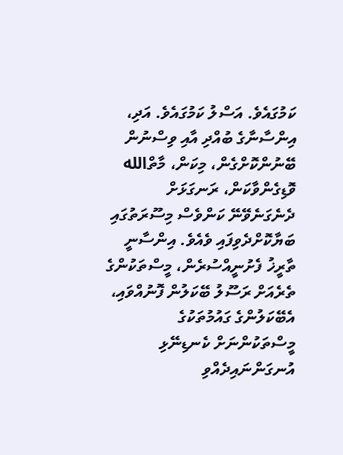ކަމުގައެވެ. އަސްލު ކަމުގައެވެ. އަދި، އިންސާނާގެ ބުއްދި އާއި ވިސްނުން ބޭނުންކޮށްގެން، މިކަން، މާތްالله ވޮޑިގެންވާކަން، ރަނގަޅަށް ދެނެގަނެވޭނޭ ކަންވެސް މިސޫރަތުގައި ބަޔާކޮށްދެވިފައި ވެއެވެ. އިންސާނީ ތާރީޚު ފެށުނީއްސުރެން، މީސްތަކުންގެ ތެރެއަށް ރަސޫލު ބޭކަލުން ފޮނުއްވައި، އެބޭކަލުންގެ ގައުމުތަކުގެ މީސްތަކުންނަށް ކެނޑިނޭޅި އުނގަންނައިދެއްވި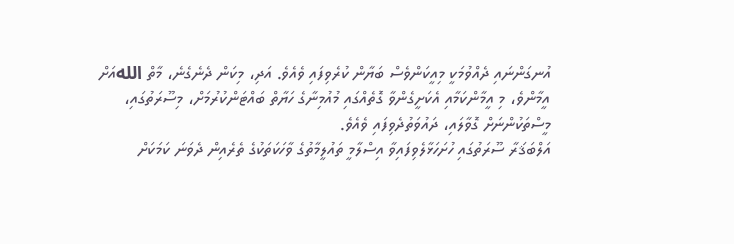އުނގަންނައި ދެއްވުމަކީ މިއީކަންވެސް ބަޔާން ކުރެވިފައި ވެއެވެ. އަދި، މިކަން ދެނެގެނެ، މާތް اللهއަށް އީމާންވެ، މި އީމާންކަމާއި އެކަށީގެންވާ ގޮތެއްގައި މުއުމިނާގެ ހަޔާތް ބައްޓަންކުރުމަށް، މިސޫރަތުގައި، މީސްތަކުންނަށް ގޮވާލައި، ދައުވަތުދެވިފައި ވެއެވެ.
އަލްބަޤަރާ ސޫރަތުގައި ހުށަހަޅާލެވިފައިވާ އިސްލާމީ ތައުލީމާތުގެ ވާހަކަތަކުގެ ތެރެއިން ދެވަނަ ކަމަކަށް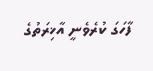ފާހަގަ ކުރެވެނީ އާޚިރަތުގެ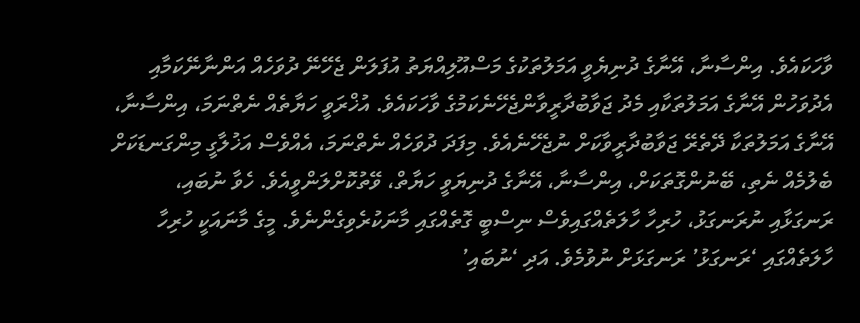ވާހަކައެވެ. އިންސާނާ، އޭނާގެ ދުނިޔެވީ އަމަލުތަކުގެ މަސްއޫލިއްޔަތު އުފަލަން ޖެހޭނޭ ދުވަހެއް އަންނާނޭކަމާއި އެދުވަހުން އޭނާގެ އަމަލުތަކާއި މެދު ޖަވާބުދާރީވާންޖެހޭނެކަމުގެ ވާހަކައެވެ. އުޚްރަވީ ހަޔާތެއް ނެތްނަމަ، އިންސާނާ، އޭނާގެ އަމަލުތަކާ ދޭތެރޭ ޖަވާބުދާރީވާކަށް ނުޖެހޭނެއެވެ. މިފަދަ ދުވަހެއް ނެތްނަމަ، އެއްވެސް އަޚުލާގީ މިންގަނޑަކަށް ބެލުމެއް ނެތި، ބޭނުންގޮތަކަށް، އިންސާނާ، އޭނާގެ ދުނިޔަވީ ހަޔާތް، ވޭތުކޮށްލަންވީއެވެ. ހެވާ ނުބައި، ރަނގަޅާއި ނުރަނގަޅު، ހުރިހާ ހާލަތެއްގައިވެސް ނިސްބީ ގޮތެއްގައި މާނަކުރެވިގެންނެވެ. މީގެ މާނައަކީ ހުރިހާ ހާލަތެއްގައި ‘ރަނގަޅު’ ރަނގަޅަށް ނުވުމެވެ. އަދި ‘ނުބައި’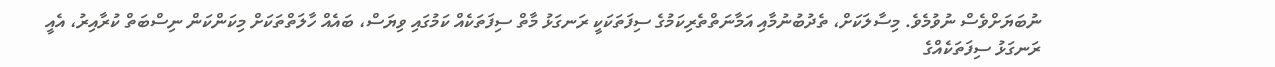ނުބަޔަށްވެސް ނުވުމެވެ. މިސާލަކަށް، ތެދުބުނުމާއި އަމާނަތްތެރިކަމުގެ ސިފަތަކަކީ ރަނގަޅު މާތް ސިފަތަކެއް ކަމުގައި ވިޔަސް، ބައެއް ހާލަތްތަކަށް މިކަންކަން ނިސްބަތް ކުރާއިރު، އެއީ ރަނގަޅު ސިފަތަކެއްގެ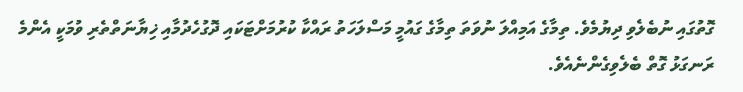ގޮތުގައި ނުބެލެވި ދިޔުމެވެ. ތިމާގެ އަމިއްލަ ނުވަތަ ތިމާގެ ގައުމީ މަސްލަހަތު ރައްކާ ކުރުމަށްޓަކައި ދޮގުހެދުމާއި ޚިޔާނަތްތެރި ވުމަކީ އެންމެ ރަނގަޅު ގޮތް ބެލެވިގެންނެއެވެ.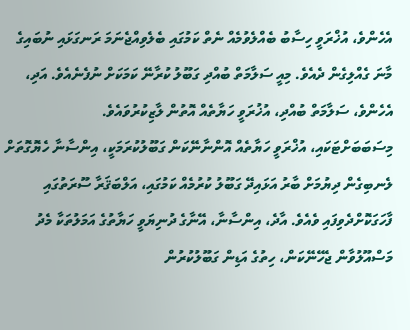އެހެންވެ، އުޚްރަވީ ހިސާބު ބެއްލެވުމެއް ނެތް ކަމުގައި ބެލެވިއްޖެނަމަ ރަނގަޅައި ނުބައިގެ  މާނަ ގެއްލިގެން ދެއެވެ. މިއީ ސަލާމަތް ބުއްދި ގަބޫލު ކުރާނޭ ކަމަކަށް ނުފެނެއެވެ. އަދި، އެހެންވެ، ސަލާމަތް ބުއްދި، އުޚުރަވީ ހަޔާތެއް އޮތުން ލާޒިކުރުވައެވެ.
މިސަބަބަށްޓަކައި، އުޚްރަވީ ހަޔާތެއް އޮންނާނޭކަން ގަބޫލުކުރަމަކީ، އިންސާނާ ހެޔޮގޮތަށް ލެނބިގެން ދިޔުމަށް ބާރު އަޅައިދޭ ގަބޫލު ކުރުމެއް ކަމުގައި، އަލްބަޤަރާ ސޫރަތުގައި ފާހަގަކޮށްދެވިފައި ވެއެވެ. އާދެ، އިންސާނާ، އޭނާގެ ދުނިޔަވީ ހަޔާތުގެ އަމަލުތަކާ މެދު މަސްއޫލުވާން ޖެހޭނޭކަން، ހިތުގެ އަޑިން ގަބޫލުކުރުން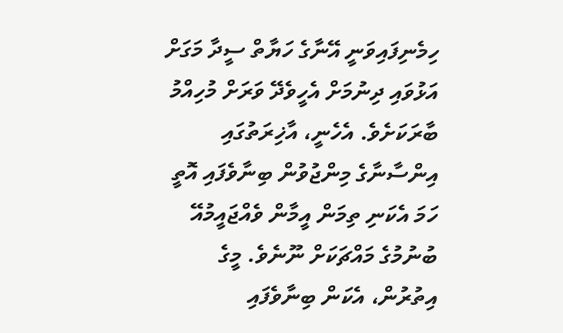ހިމެނިފައިވަނީ އޭނާގެ ހަޔާތް ސީދާ މަގަށް އަޅުވައި ދިނުމަށް އެހީވެދޭ ވަރަށް މުހިއްމު ބާރަކަށެވެ. އެހެނީ، އާޚިރަތުގައި އިންސާނާގެ މިންޖުވުން ބިނާވެފައި އޮތީ ހަމަ އެކަނި ތިމަން އީމާން ވެއްޖައީމުއޭ ބުނުމުގެ މައްޗަކަށް ނޫނެވެ. މީގެ އިތުރުން، އެކަން ބިނާވެފައި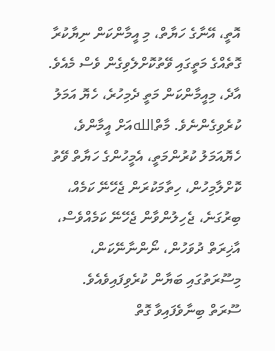އޮތީ، އޭނާގެ ހަޔާތް، މި އީމާންކަން ނިޔާކުރާ ގޮތެއްގެ މަތީގައި ވޭތުކޮށްލެވިގެން ވެސް މެއެވެ. އާދެ، މިއީމާންކަން މަތީ ދެމިހުރެ، ހެޔޮ އަމަލު ކުރެވިގެންނެވެ. މާތްاللهއަށް އީމާންވެ، ހެޔޮއަމަލު ކުރުންމަތީ، އެމީހުންގެ ހަޔާތް ވޭތު ކޮށްލާމިހުން، ހިތާމަކުރަން ޖެހޭނޭ ކަމެއް، ބިރުގަނެ، ޖެހިލުންވާން ޖެހޭނޭ ކަމެއްވެސް، އާޚިރަތް ދުވަހުން، ނޯންނާނޭކަން، މިސޫރަތުގައި ބަޔާން ކުރެވިފައިވެއެވެ.
ސޫރަތް ބިނާވެފައިވާ ގޮތް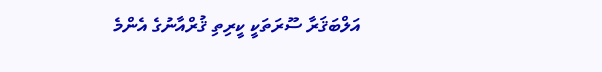އަލްބަޤަރާ ސޫރަތަކީ ކީރިތި ޤުރްއާނުގެ އެންމެ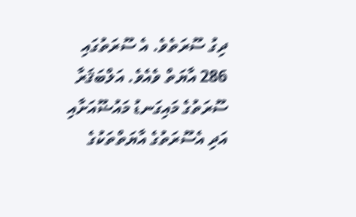ދިގު ސޫރަތެވެ. އެ ސޫރަތުގައި 286 އާޔަތް ވެއެވެ. އަލްބަޤަރާ ސޫރަތުގެ މައިގަނޑު މައުޟޫއަށާއި އަދި އެސޫރަތުގެ އާޔަތްތަކުގެ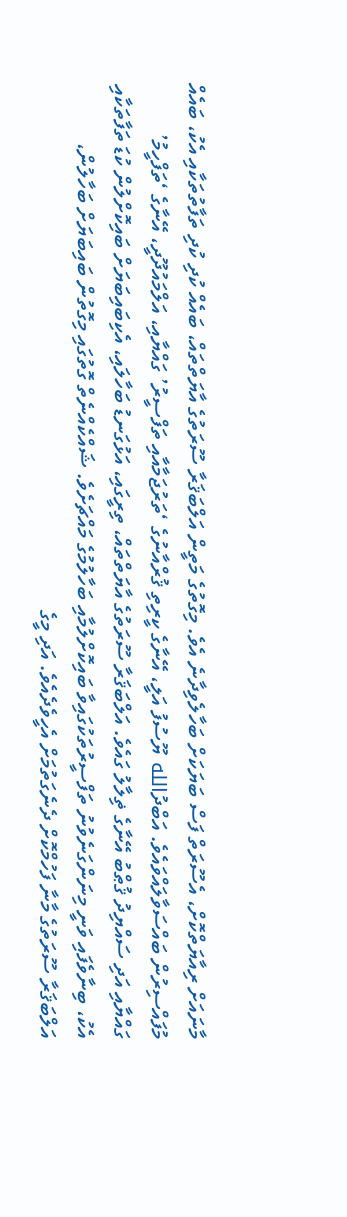މާނައަށް ރިއާޔަތްކޮށް، އެސޫރަތް ފަސް ބަޔަކަށް ބަހާލެވިދާނެ އެވެ. މިގޮތުގެ މަތީން އަލްބަޤަރާ ސޫރަތުގެ އާޔަތްތައް، ބައެއް ކުދި ކުދި ތަފާތުތަކާއި އެކު، ބައެއް މުފައްސިރުން ބައްސަވާލައްވައެވެ. އަބްދުالله ޔޫސުފު އަލީ، އޭނާގެ ކީރިތި ޤުރްއާނުގެ ‘ތަރުޖަމާއާއި ތަފްސީރު’ ގައްޔާއި، އަލްމައުދޫދީ، އޭނާގެ ‘ތަފްހީމު’ ގައްޔާއި އަދި ސައްޔިދު ޤުޠްބު އޭނާގެ ޡިލާލު ގައެވެ. އަލްބަޤަރާ ސޫރަތުގެ އާޔަތްތައް، ތިރީގައި، އަޅުގަނޑު ބަހާލައި، އެކިބައިބަޔަށް ބައިކޮށްލުން ކުޑަ ތަފާތަކާއި އެކު، ބިނާވެފައި ވަނީ މިނަންގަނެވުނު ތަފްސީރުތަކުގައިވާ ބައިކޮށްލުމާއި ބަހާލުމުގެ މައްޗަށެވެ. ޝައްކެއްނެތް ގޮތުގައި މިގޮތުން ބައިބަޔަށް ބަހާލުން، އަލްބަޤަރާ ސޫރަތުގެ މާނާ ފަހުމްކޮށް ދެނެގަތުމަށް އެހީވެދެއެވެ. އަދި މީގެ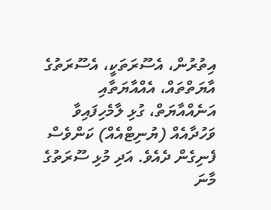އިތުރުން، އެސޫރަތަކީ، އެސޫރަތުގެ އާޔަތްތައް، އެއްއާޔަތާއި އަނެއްއާޔަތް، ގުޅި ލާމެހިފައިވާ ވަހުދާއެއް (ޔުނިޓްއެއް) ކަންވެސް ފެނިގެން ދެއެވެ. އަދި މުޅި ސޫރަތުގެ މާނަ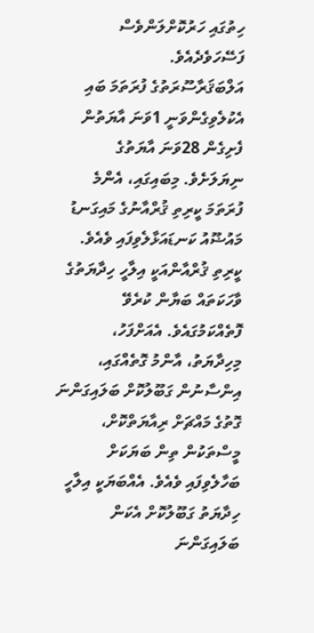ހިތުގައި ހަރުކޮށްލަންވެސް ފަސޭހަވެދެއެވެ.
އަލްބަޤަރާސޫރަތުގެ ފުރަތަމަ ބައި އެކުލެވިގެންވަނީ 1ވަނަ އާޔަތުން ފެށިގެން 28ވަނަ އާޔަތުގެ ނިޔަލަށެވެ. މިބައިގައި، އެންމެ ފުރަތަމަ ކީރިތި ޤުރްއާނުގެ މައިގަނޑު މައުޟޫއު ކަނޑައަޅާލެވިފައި ވެއެވެ. ކީރިތި ޤުރްއާންއަކީ އިލާހީ ހިދާޔަތުގެ ވާހަކަތައް ބަޔާން ކުރެވޭ ފޮތެއްކަމުގައެވެ. އެއަށްފަހު، މިހިދާޔަތު، އާންމު ގޮތެއްގައި، އިންސާނުން ގަބޫލުކޮށް ބަލައިގަންނަ ގޮތުގެ މައްޗަށް ރިއާޔަތްކޮށް، މީސްތަކުން ތިން ބަޔަކަށް ބަހާލެވިފައި ވެއެވެ. އެއްބަޔަކީ އިލާހީ ހިދާޔަތު ގަބޫލުކޮށް އެކަން ބަލައިގަންނަ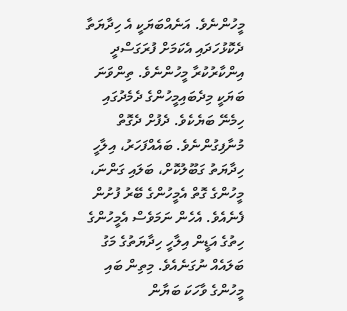މީހުންނެވެ. އަނެއްބަޔަކީ އެ ހިދާޔަތާ ދެކޮޅުހަދައި އެކަމަށް ފުރަގަސްދީ އިންކާރުކުރާ މީހުންނެވެ. ތިންވަނަ ބަޔަކީ މިދެބައިމީހުންގެ ދެމެދުގައި ހިމެނޭ ބަޔެކެވެ. ދެފުށް ދެގޮތް މުނާފިގުންނެވެ. ބައެއްފަހަރު، އިލާހީ ހިދާޔަތު ގަބޫލުކޮށް، ބަލައި ގަންނަ، މީހުންގެ ގޮތް އެމީހުންގެ ބޭރު ފުށުން ފެނެއެވެ. އެހެން ނަމަވެސް އެމީހުންގެ ހިތުގެ އަޑީން އިލާހީ ހިދާޔަތުގެ މަގު ބަލައެއް ނުގަނެއެވެ. މިތިން ބައި މީހުންގެ ވާހަކަ ބަޔާން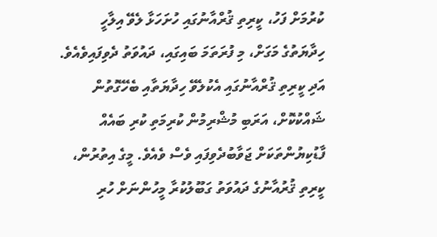ކުރުމަށް ފަހު، ކީރިތި ޤުރްއާނުގައި ހުށަހަޅާ ލެވޭ އިލާހީ ހިދާޔަތުގެ މަގަށް، މި ފުރަތަމަ ބައިގައި، ދައުވަތު ދެވިފައިވެއެވެ. އަދި ކީރިތި ޤުރްއާނުގައި އެކުލެވޭ ހިދާޔަތާއި ބެހޭގޮތުން ޝައްކުކޮށް، އަރަބި މުޝްރިމުން ކުރިމަތި ކުރި ބައެއް ފާޑުކިޔުންތަކަށް ޖަވާބުދެވިފައި ވެސް ވެއެވެ. މީގެ އިތުރުން، ކީރިތި ޤުރުއާނުގެ ދައުވަތު ގަބޫލުކުރާ މީހުންނަށް ހުރި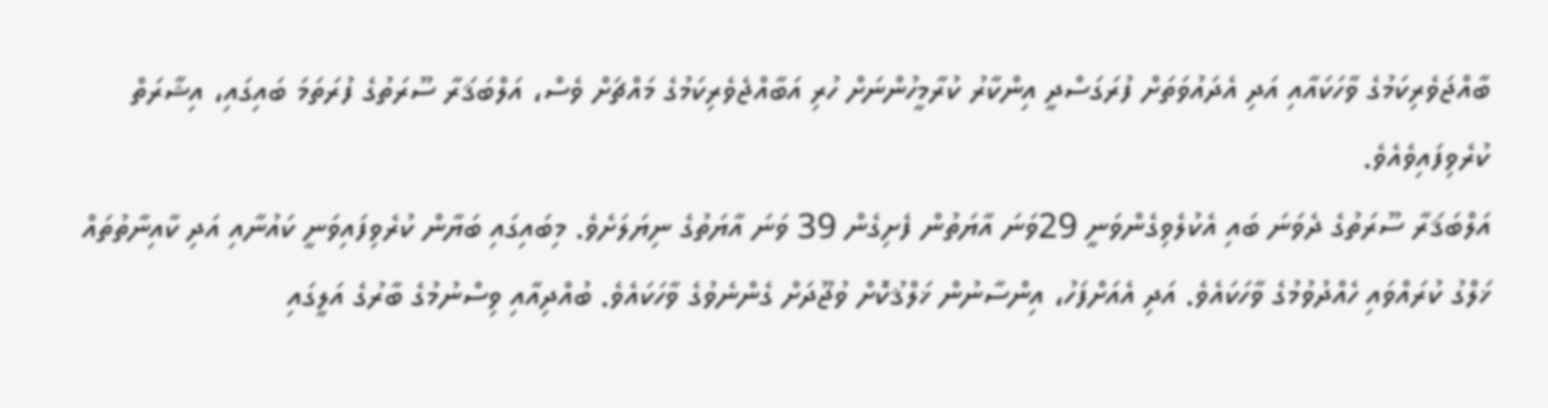ބާއްޖަވެރިކަމުގެ ވާހަކައާއި އަދި އެދައުވަތަށް ފުރަގަސްދީ އިންކާރު ކުރާމީހުންނަށް ހުރި އަބާއްޖެވެރިކަމުގެ މައްޗަށް ވެސް، އަލްބަޤަރާ ސޫރަތުގެ ފުރަތަމަ ބައިގައި، އިޝާރަތް ކުރެވިފައިވެއެވެ.
އަލްބަޤަރާ ސޫރަތުގެ ދެވަނަ ބައި އެކުލެވިގެންވަނީ 29ވަނަ އާޔަތުން ފެށިގެން 39 ވަނަ އާޔަތުގެ ނިޔަލަށެވެ. މިބައިގައި ބަޔާން ކުރެވިފައިވަނީ ކައުނާއި އަދި ކާއިނާތުތައް ޚަލްގު ކުރައްވައި ހެއްދުވުމުގެ ވާހަކައެވެ. އަދި އެއަށްފަހު، އިންސާނުން ޚަލްޤުކޮށް ވުޖޫދަށް ގެންނެވުގެ ވާހަކައެވެ. ބުއްދިއާއި ވިސްނުމުގެ ބާރުގެ އަލީގައި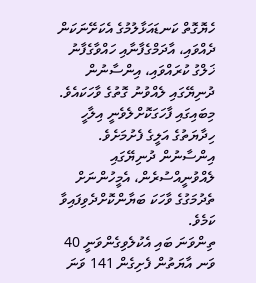ހެޔޮގޮތް ކަނޑައަޅާލުމުގެ އެކަށޭނަކަން ދެއްވައި، އާދަމްގެފާނާއި ހައްވާގެފާނު ޚަލްގު ކުރައްވައި، އިންސާނުން ދުނިޔޭގައި ލެއްވުނު ގޮތުގެ ވާހަކައެވެ. މިބައިގައި ފާހަގަކޮށްލެވެނީ އިލާހީ ހިދާޔަތުގެ އަލީގެ ފެށުމަށެވެ. އިންސާނުން ދުނިޔޭގައި ލެއްވުނީއްސުރެން، އެމީހުންނަށް ތެދުމަގުގެ ވާހަކަ ބަޔާންކޮށްދެވިފައިވާ ކަމެވެ.
ތިންވަނަ ބައި އެކުލެވިގެންވަނީ 40 ވަނ އާޔަތުން ފެށިގެން 141 ވަނަ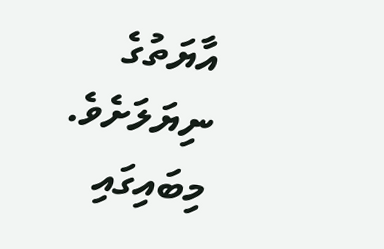އާޔަތުގެ ނިޔަލަށެވެ. މިބައިގައި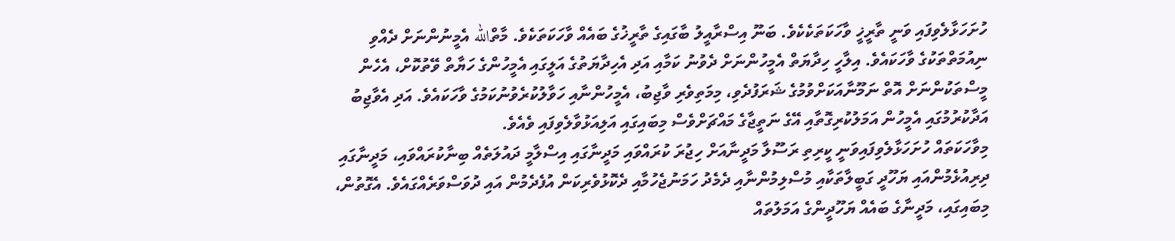ހުށަހަޅާލެވިފައި ވަނީ ތާރީޚީ ވާހަކަތަކެކެވެ. ބަނޫ އިސްރާއީލު ބާގައިގެ ތާރީޚުގެ ބައެއް ވާހަކަތަކެވެ. މާތްالله އެމީނުންނަށް ދެއްވި ނިއުމަތްތަކުގެ ވާހަކައެވެ. އިލާހީ ހިދާޔަތް އެމީހުންނަށް ދެވުނު ކަމާއި އަދި އެހިދާޔަތުގެ އަލީގައި އެމީހުންގެ ހަޔާތް ވޭތުކޮށް، އެހެން މީސްތަކުންނަށް އޮތް ނަމޫނާއަކަށްވުމުގެ ޝަރަފުދެވި، މިމަތިވެރި ވާޖިބު، އެމީހުންނާއި ހަވާލުކުރެވުނުކަމުގެ ވާހަކައެވެ. އަދި އެވާޖިބު އަދާކުރުމުގައި އެމީހުން އަމަލުކުރިގޮތާއި އޭގެ ނަތީޖާގެ މައްޗަށްވެސް މިބައިގައި އަލިއަޅުވާލެވިފައި ވެއެވެ.
މިވާހަކަތައް ހުށަހަޅާލެވިފައިވަނީ ކީރިތި ރަސޫލާ މަދީނާއަށް ހިޖުރަ ކުރައްވައި މަދީނާގައި އިސްލާމީ ދައުލަތެއް ބިނާކުރައްވައި، މަދީނާގައި ދިރިއުޅެމުންއައި ޔަހޫދީ ގަބީލާތަކާއި މުސްލިމުންނާއި ދެމެދު ހަމަނުޖެހުމާއި ދެކޮޅުވެރިކަން އުފެދެމުން އައި ދުވަސްވަރެއްގައެވެ. އެގޮތުން، މިބައިގައި، މަދީނާގެ ބައެއް ޔަހޫދީންގެ އަމަލުތައް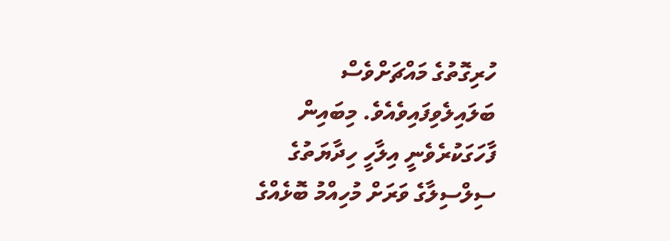ހުރިގޮތުގެ މައްޗަށްވެސް ބަލައިލެވިފައިވެއެވެ. މިބައިން ފާހަގަކުރެވެނީ އިލާހީ ހިދާޔަތުގެ ސިލްސިލާގެ ވަރަށް މުހިއްމު ބޮޅެއްގެ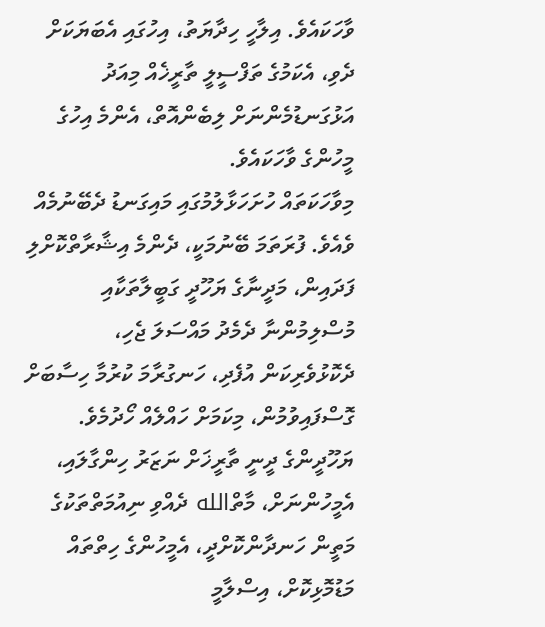ވާހަކައެވެ. އިލާހީ ހިދާޔަތު، އިހުގައި އެބަޔަކަށް ދެވި، އެކަމުގެ ތަފްސީލީ ތާރީޚެއް މިއަދު އަޅުގަނޑުމެންނަށް ލިބެންއޮތް، އެންމެ އިހުގެ މީހުންގެ ވާހަކައެވެ.
މިވާހަކަތައް ހުށަހަޅާލުމުގައި މައިގަނޑު ދެބޭނުމެއް ވެއެވެ. ފުރަތަމަ ބޭނުމަކީ، ދެންމެ އިޝާރާތްކޮށްލި ފަދައިން، މަދީނާގެ ޔަހޫދީ ގަބީލާތަކާއި މުސްލިމުންނާ ދެމެދު މައްސަލަ ޖެހި، ދެކޮޅުވެރިކަން އުފެދި، ހަނގުރާމަ ކުރުމާ ހިސާބަށް ގޮސްފައިވުމުން، މިކަމަށް ހައްލެއް ހޯދުމެވެ. ޔަހޫދީންގެ ދީނީ ތާރީޚަށް ނަޒަރު ހިންގާލައި، އެމީހުންނަށް، މާތްالله ދެއްވި ނިއުމަތްތަކުގެ މަތީން ހަނދާންކޮށްދީ، އެމީހުންގެ ހިތްތައް މަޑުމޮޅިކޮށް، އިސްލާމީ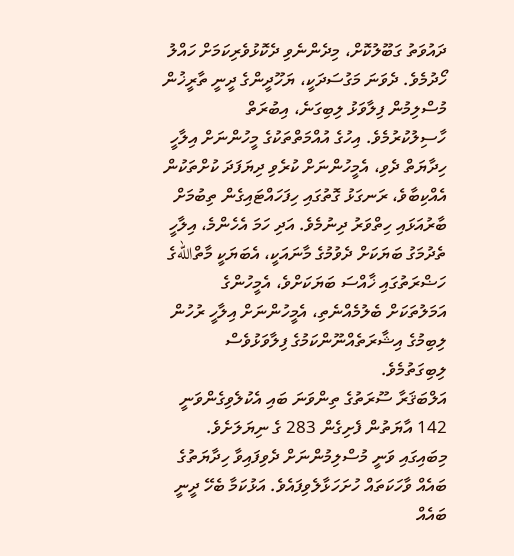ދައުވަތު ގަބޫލުކޮށް، މިދެންނެވި ދެކޮޅުވެރިކަމަށް ހައްލު ހޯދުމެވެ. ދެވަނަ މަގުސަދަކީ، ޔަހޫދީންގެ ދީނީ ތާރީޚުން މުސްލިމުން ފިލާވަޅު ލިބިގަނެ، އިބުރަތް ހާސިލުކުރުމެވެ. އިހުގެ އުއްމަތްތަކުގެ މީހުންނަށް އިލާހީ ހިދާޔަތް ދެވި، އެމީހުންނަށް ކުރެވި ދިޔަފަދަ ކުށްތަކުން އެއްކިބާވެ، ރަނގަޅު ގޮތުގައި ހިފަހައްޓައިގެން ތިބުމަށް ބާރުއަޅައި ހިތްވަރު ދިނުމެވެ. އަދި ހަމަ އެހެންމެ، އިލާހީ ތެދުމަގު ބަޔަކަށް ދެވުމުގެ މާނައަކީ، އެބަޔަކީ މާތްاللهގެ ހަޟްރަތުގައި ޚާއްސަ ބަޔަކަށްވެ، އެމީހުންގެ އަމަލުތަކަށް ބެލުމެއްނެތި، އެމީހުންނަށް އިލާހީ ރުހުން ލިބިމުގެ އިޝާރަތެއްނޫންކަމުގެ ފިލާވަޅުވެސް ލިބިގަތުމެވެ.
އަލްބަޤަރާ ސޫރަތުގެ ތިންވަނަ ބައި އެކުލެވިގެންވަނީ 142 އާޔަތުން ފެށިގެން 283 ގެ ނިޔަލަށެވެ. މިބައިގައި ވަނީ މުސްލިމުންނަށް ދެވިފައިވާ ހިދާޔަތުގެ ބައެއް ވާހަކަތައް ހުށަހަޅާލެވިފައެވެ. އަޅުކަމާ ބެހޭ ދީނީ ބައެއް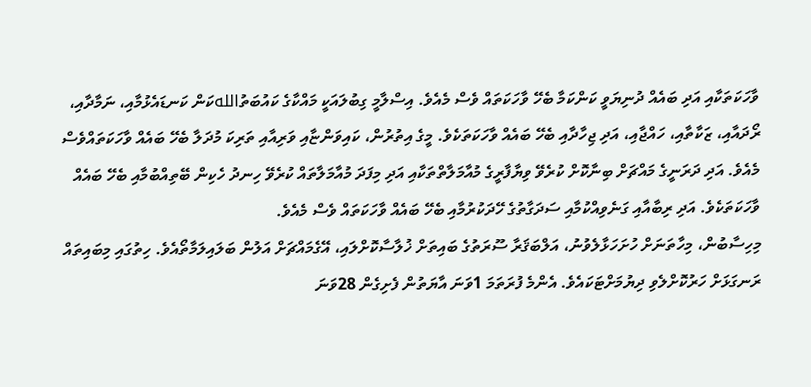ވާހަކަތަކާއި އަދި ބައެއް ދުނިޔަވީ ކަންކަމާ ބެހޭ ވާހަކަތައް ވެސް މެއެވެ. އިސްލާމީ ގިބުލައަކީ މައްކާގެ ކައުބަތުاللهކަން ކަނޑައެޅުމާއި، ނަމާދާއި، ރޯދައާއި، ޒަކާތާއި، ހައްޖާއި، އަދި ޖިހާދާއި ބެހޭ ބައެއް ވާހަކަތަކެވެ. މީގެ އިތުރުން، ކައިވަންޏާއި ވަރިއާއި ތަރިކަ މުދަލާ ބެހޭ ބައެއް ވާހަކަތައްވެސް މެއެވެ. އަދި ދަރަނީގެ މައްޗަށް ބިނާކޮށް ކުރެވޭ ވިޔާފާރީގެ މުއާމަލާތްތަކާއި އަދި މިފަދަ މުއާމަލާތައް ކުރެވޭ ހިނދު ހެކިން ބޭތިއްބުމާއި ބެހޭ ބައެއް ވާހަކަތަކެވެ. އަދި ރިބާއާއި ގަނެވިއްކުމާއި ސަދަގާތުގެ ހޭދަކުރުމާއި ބެހޭ ބައެއް ވާހަކަތައް ވެސް މެއެވެ.
މިހިސާބުން، މިހާތަނަށް ހުށަހަޅާލެވުނު، އަލްބަޤަރާ ސޫރަތުގެ ބައިތަށް ޚުލާސާކޮށްލައި، އޭގެމައްޗަށް އަލުން ބަލައިލަމާތޯއެވެ. ހިތުގައި މިބައިތައް ރަނގަޅަށް ހަރުކޮށްލެވި ދިޔުމަށްޓަކައެވެ. އެންމެ ފުރަތަމަ 1ވަނަ އާޔަތުން ފެށިގެން 28ވަނަ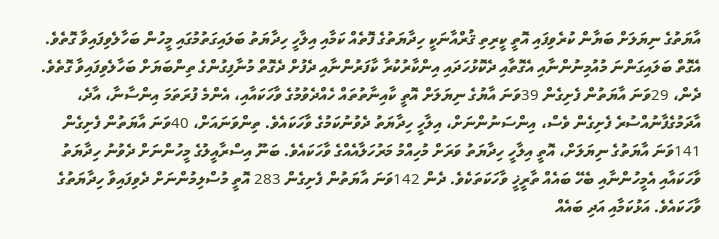އާޔަތުގެ ނިޔަލަށް ބަޔާން ކުރެވިފައި އޮތީ ކީރިތި ޤުރްއާނަކީ ހިދާޔަތުގެ ފޮތެއް ކަމާއި އިލާހީ ހިދާޔަތު ބަލައިގަތުމުގައި މީހުން ބަހާލެވިފައިވާ ގޮތެވެ. އެގޮތް ބަލައިގަންނަ މުއުމިނުންނާއި އެގޮތާއި ދެކޮޅުހަދައި އިންކާރުކުރާ ކާފަރުންނާއި ދެފުށް ދެގޮތް މުނާފިގުންގެ ތިންބަޔަށް ބަހާލެވިފައިވާ ގޮތެވެ. ދެން، 29ވަނަ އާޔަތުން ފެށިގެން 39ވަނަ އާޔުގެ ނިޔަލަށް އޮތީ ކާއިނާތުތައް ހެއްދެވުމުގެ ވާހަކައާއި، އެންމެ ފުރަތަމަ އިންސާނާ، އާދެ، އާދަމުގެފާނުއްސުރެ ފެށިގެން ވެސް، އިންސަނުންނަށް، އިލާހީ ހިދާޔަތު ދެވުނުކަމުގެ ވާހަކައެވެ. ތިންވަނައަށް، 40ވަނަ އާޔަތުން ފެށިގެން 141ވަނަ އާޔަތުގެ ނިޔަލަށް، އޮތީ އިލާހީ ހިދާޔަތު ވަރަށް މުހިއްމު މަރުހަލާއެއްގެ ވާހަކައެވެ. ބަނޫ އިސްރާއީލުގެ މީހުންނަށް ދެވުނު ހިދާޔަތު ވާހަކައާއި އެމީހުންނާއި ބެހޭ ބައެއް ތާރީޚީ ވާހަކަތަކެވެ. ދެން 142ވަނަ އާޔަތުން ފެށިގެން 283 އޮތީ މުސްލިމުންނަށް ދެވިފައިވާ ހިދާޔަތުގެ ވާހަކައެވެ. އަޅުކަމާއި އަދި ބައެއް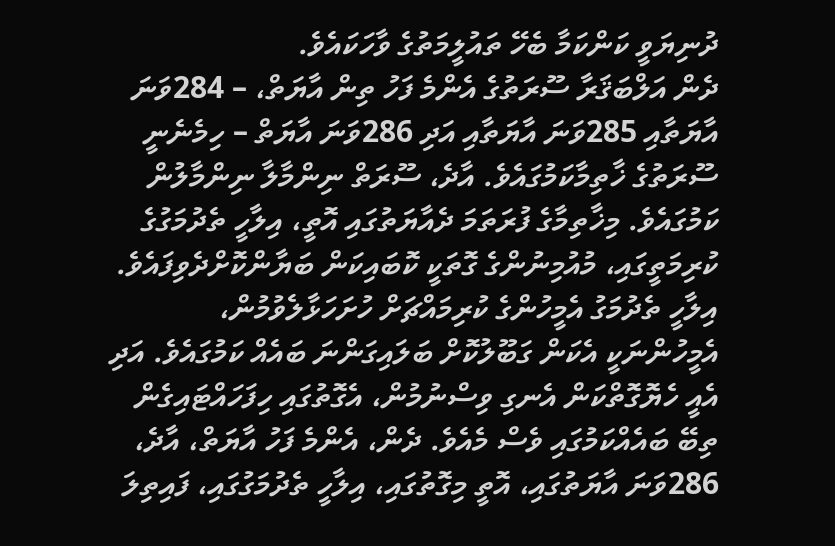ދުނިޔަވީ ކަންކަމާ ބެހޭ ތައުލީމަތުގެ ވާހަކައެވެ.
ދެން އަލްބަޤަރާ ސޫރަތުގެ އެންމެ ފަހު ތިން އާޔަތް، – 284ވަނަ އާޔަތާއި 285ވަނަ އާޔަތާއި އަދި 286ވަނަ އާޔަތް – ހިމެނެނީ ސޫރަތުގެ ޚާތިމާކަމުގައެވެ. އާދެ، ސޫރަތް ނިންމާލާ ނިންމާލުން ކަމުގައެވެ. މިޚާތިމާގެ ފުރަތަމަ ދެއާޔަތުގައި އޮތީ، އިލާހީ ތެދުމަގުގެ ކުރިމަތީގައި، މުއުމިނުންގެ ގޮތަކީ ކޮބައިކަން ބަޔާންކޮށްދެވިފައެވެ. އިލާހީ ތެދުމަގު އެމީހުންގެ ކުރިމައްޗަށް ހުށަހަޅާލެވުމުން، އެމީހުންނަކީ އެކަން ގަބޫލުކޮށް ބަލައިގަންނަ ބައެއް ކަމުގައެވެ. އަދި އެއީ ހެޔޮގޮތްކަން އެނގި ވިސްނުމުން، އެގޮތުގައި ހިފަހައްޓައިގެން ތިބޭ ބައެއްކަމުގައި ވެސް މެއެވެ. ދެން، އެންމެ ފަހު އާޔަތް، އާދެ، 286ވަނަ އާޔަތުގައި، އޮތީ މިގޮތުގައި، އިލާހީ ތެދުމަގުގައި، ފައިތިލަ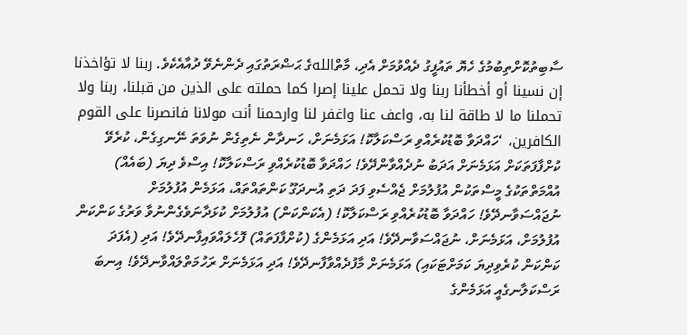ސާބިތުކޮށްތިބުމުގެ ހެޔޮ ތައުފީގު ދެއްވުމަށް އެދި، މާތްاللهގެ ޙަޟްރަތުގައި ދެންނެވޭ ދުއާއެކެވެ. ربنا لا تؤاخذنا إن نسينا أو أخطأنا ربنا ولا تحمل علينا إصرا كما حملته على الذين من قبلنا، ربنا ولا تحملنا ما لا طاقة لنا به، واعف عنا واغفر لنا وارحمنا أنت مولانا فانصرنا على القوم الكافرين، ‘ހައްދަވާ ބޮޑުކުރެއްވި ރަސްކަލާކޮ! އަޅަމެނަށް، ހަނދާން ނެތިގެން ނުވަތަ ނޭނގިގެން، ކުރެވޭ ކުށްފާފަތަކަށް އަޅަމެނަށް އަދަބު ނުދެއްވާންދޭވެ! ހައްދަވާ ބޮޑުކުރެއްވި ރަސްކަލާކޮ! އިސްވެ ދިޔަ (ބައެއް) އުއްމަތްތަކުގެ މީސްތަކުން އުފުލުމަށް ޖެއްސެވި ފަދަ ދަތި އުނދަގޫ ކަންތައްތައް، އަޅަމެން އުފުލުމަށް ނުޖައްސަވާނދޭވެ! ހައްދަވާ ބޮޑުކުރެއްވި ރަސްކަލާކޮ! (އެކަންކަން) އުފުލުމަށް ކުޅަދާނަވެގެންނުވާ ވަރުގެ ކަންކަން އުފުލުމަށް، އަޅަމެނަށް، ނުޖައްސަވާނދޭވެ! އަދި އަޅަމެންގެ (ކުށްފާފަތައް) ފޮހެލައްވައިފާނދޭވެ! އަދި (އެފަދަ ކަންކަން ކުރެވިދިޔަ ކަމަށްޓަކައި) އަޅަމެނަށް މާފުދެއްވާފާނދޭވެ! އަދި އަޅަމެނަށް ރަހުމަތްލައްވާނދޭވެ! އިނބަ ރަސްކަލާނގެއީ އަޅަމެންގެ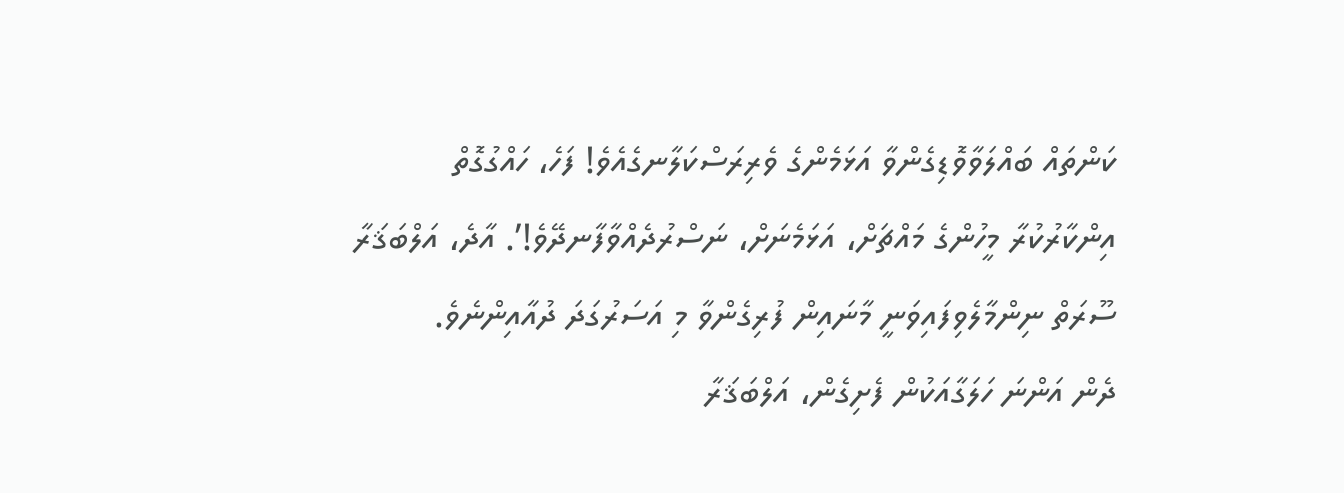ކަންތައް ބައްލަވާވޮޑިގެންވާ އަޅަމެންގެ ވެރިރަސްކަލާނގެއެވެ! ފަހެ، ހައްގުގޮތް އިންކާރުކުރާ މީހުންގެ މައްޗަށް، އަޅަމެނަށް، ނަސްރުދެއްވާފާނދޭވެ!’. އާދެ، އަލްބަޤަރާ ސޫރަތް ނިންމާލެވިފައިވަނީ މާނައިން ފުރިގެންވާ މި އަސަރުގަދަ ދުއާއިންނެވެ.
ދެން އަންނަ ހަލަގާއަކުން ފެށިގެން، އަލްބަޤަރާ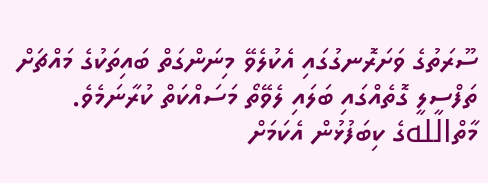ސޫރަތުގެ ވަށަރޮނގުގައި އެކުލެވޭ މިނަންގަތް ބައިތަކުގެ މައްޗަށް ތަފްސީލީ ގޮތެއްގައި ބަލައި ލެވޭތޯ މަސައްކަތް ކުރާނަމެވެ. މާތްاللهގެ ކިބަފުޅުން އެކަމަށް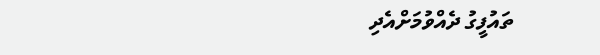ތައުފީގު ދެއްވުމަށްއެދި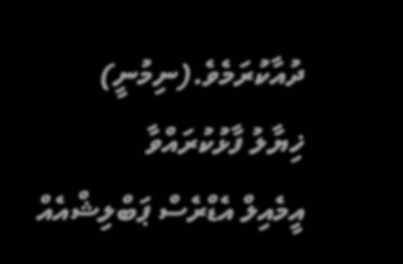ދުއާކުރަމެވެ.(ނިމުނީ)
ޚިޔާލު ފާޅުކުރައްވާ
އީމެއިލް އެޑްރެސް ޕަބްލިޝްއެއް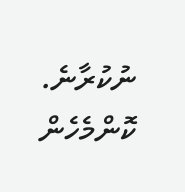ނުކުރާނެ. ކޮންމެހެން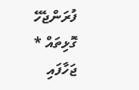ފުރަންޖެހޭ ގޮޅިތައް * ޖަހާފައި